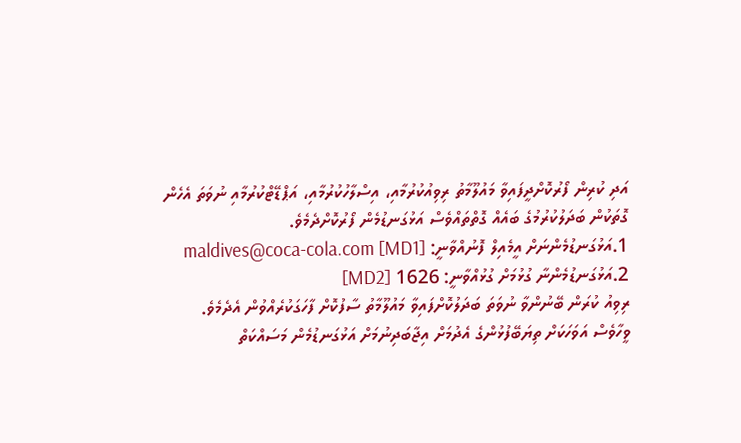އަދި ކުރިން ފޯރުކޮށްދީފައިވާ މައުލޫމާތު ރިވިއުކުރުމާއި، އިސްލާހުކުރުމާއި، އަޕްޑޭޓްކުރުމާއި ނުވަތަ އެހެން ގޮތަކުން ބަދަލުކުރުމުގެ ބައެއް ގޮތްތައްވެސް އަޅުގަނޑުމެން ފޯރުކޮށްދެމެވެ.
1.އަޅުގަނޑުމެންނަށް އީމެއިލް ފޮނުއްވާނީ: maldives@coca-cola.com [MD1]
2.އަޅުގަނޑުމެންނާ ގުޅުމަށް ގުޅުއްވާނީ: 1626 [MD2]
ރިވިއު ކުރަން ބޭނުންވާ ނުވަތަ ބަދަލުކޮށްފައިވާ މައުލޫމާތު ސާފުކޮށް ފާހަގަކުރެއްވުން އެދެމެވެ.
ވީހާވެސް އަވަހަކަށް ތިޔަބޭފުޅުންގެ އެދުމަށް އިޖާބަދިނުމަށް އަޅުގަނޑުމެން މަސައްކަތް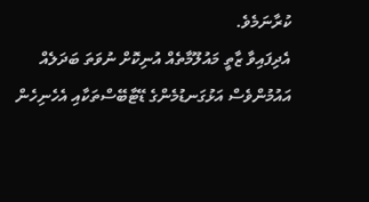ކުރާނަމެވެ.
އެދިފައިވާ ޒާތީ މައުލޫމާތެއް އުނިކޮށް ނުވަތަ ބަދަލެއް އައުމުންވެސް އަޅުގަނޑުމެންގެ ޑޭޓާބޭސްތަކާއި އެހެނިހެން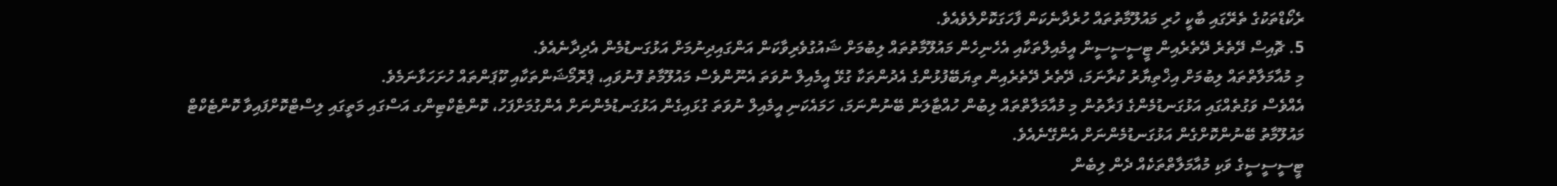ރެކޯޑްތަކުގެ ތެރޭގައި ބާކީ ހުރި މައުލޫމާތުތައް ހުރެދާނެކަން ފާހަގަކޮށްލެވެއެވެ.
5. ޗޮއިސް ދޭތެރެ ދޭތެރެއިން ޓީސީސީސީން އީމެއިލްތަކާއި އެހެނިހެން މައުލޫމާތުތައް ލިބުމަށް ޝައުގުވެރިވާކަން އަންގައިދިނުމަށް އަޅުގަނޑުމެން އެދިދާނެއެވެ.
މި މުއާމަލާތްތައް ލިބުމަށް އިޚްތިޔާރު ކުރާނަމަ، ދޭތެރެ ދޭތެރެއިން ތިޔަބޭފުޅުންގެ އެދުންތަކާ ގުޅޭ އީމެއިލް ނުވަތަ އެނޫންވެސް މައުލޫމާތު ފޮނުވައި، ޕްރޮމޯޝަންތަކާއި ކޫޕަންތައް ހުށަހަޅާނަމެވެ.
އެއްވެސް ވަގުތެއްގައި އަޅުގަނޑުމެންގެ ފަރާތުން މި މުއާމަލާތްތައް ލިބުން ހުއްޓާލަން ބޭނުންނަމަ، ހަމައެކަނި އީމެއިލް ނުވަތަ ގުޅައިގެން އަޅުގަނޑުމެންނަށް އެންގުމަށްފަހު، ކޮންޓެކްޓިންގ އަސްގައި މަތީގައި ލިސްޓްކޮށްފައިވާ ކޮންޓެކްޓް މައުލޫމާތު ބޭނުންކޮށްގެން އަޅުގަނޑުމެންނަށް އެންގޭނެއެވެ.
ޓީސީސީސީގެ ވަކި މުއާމަލާތްތަކެއް ދެން ލިބެން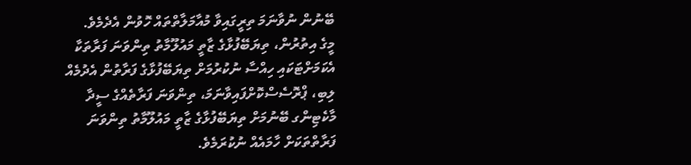ބޭނުން ނުވާނަމަ ތިރީގައިވާ މުއާމަލާތްތައް ހޮވުން އެދެމެވެ.
މީގެ އިތުރުން، ތިޔަބޭފުޅާގެ ޒާތީ މައުލޫމާތު ތިންވަނަ ފަރާތަކާ އެކަމަށްޓަކައި ހިއްސާ ނުކުރުމަށް ތިޔަބޭފުޅާގެ ފަރާތުން އެދުމެއް ލިބި، ޕްރޮސެސްކޮށްފައިވާނަމަ، ތިންވަނަ ފަރާތެއްގެ ސީދާ މާކެޓިންގ ބޭނުމަށް ތިޔަބޭފުޅާގެ ޒާތީ މައުލޫމާތު ތިންވަނަ ފަރާތްތަކަށް ހާމައެއް ނުކުރަމެވެ.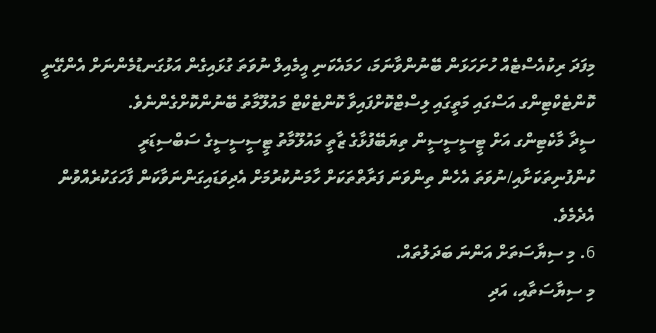މިފަދަ ރިކުއެސްޓެއް ހުށަހަޅަން ބޭނުންވާނަމަ، ހަމައެކަނި އީމެއިލް ނުވަތަ ގުޅައިގެން އަޅުގަނޑުމެންނަށް އެންގޭނީ ކޮންޓެކްޓިންގ އަސްގައި މަތީގައި ލިސްޓްކޮށްފައިވާ ކޮންޓެކްޓް މައުލޫމާތު ބޭނުންކޮށްގެންނެވެ.
ސީދާ މާކެޓިންގ އަށް ޓީސީސީސީން ތިޔަބޭފުޅާގެ ޒާތީ މައުލޫމާތު ޓީސީސީސީގެ ސަބްސިޑަރީ ކުންފުނިތަކަށާއި/ނުވަތަ އެހެން ތިންވަނަ ފަރާތްތަކަށް ހާމަނުކުރުމަށް އެދިވަޑައިގަންނަވާކަން ފާހަގަކުރެއްވުން އެދެމެވެ.
6. މި ސިޔާސަތަށް އަންނަ ބަދަލުތައް.
މި ސިޔާސަތާއި، އަދި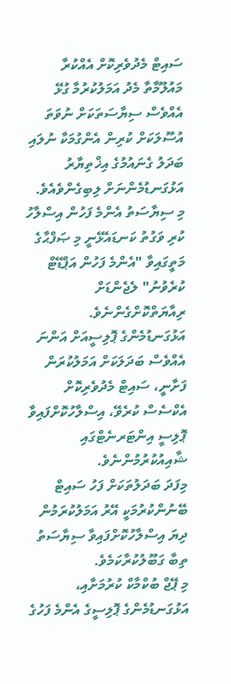ސައިޓް މެދުވެރިކޮށް އެއްކުރާ މައުލޫމާތާ މެދު އަމަލުކުރުމާ ގުޅޭ އެއްވެސް ސިޔާސަތަކަށް ނުވަތަ އުސޫލަކަށް ކުރިން އެންގުމަކާ ނުލައި ބަދަލު ގެނައުމުގެ އިޚްތިޔާރު އަޅުގަނޑުމެންނަށް ލިބިގެންވެއެވެ.
މި ސިޔާސަތު އެންމެ ފަހުން އިސްލާހު ކުރި ވަގުތު ކަނޑައެޅޭނީ މި ޞަފްޙާގެ މަތީގައިވާ "އެންމެ ފަހުން އަޕްޑޭޓް ކުރެވުނު" ލެޖެންޑަށް ރިއާޔަތްކޮށްގެންނެވެ.
އަޅުގަނޑުމެންގެ ޕޮލިސީއަށް އަންނަ އެއްވެސް ބަދަލަކަށް އަމަލުކުރަން ފަށާނީ، ސައިޓް މެދުވެރިކޮށް އެކްސެސް ކުރެވޭ، އިސްލާހުކޮށްފައިވާ ޕޮލިސީ އިންޓަރނެޓްގައި ޝާއިއުކުރުމުންނެވެ.
މިފަދަ ބަދަލުތަކަށް ފަހު ސައިޓް ބޭނުންކުރުމަކީ އޭރު އަމަލުކުރަމުން ދިޔަ އިސްލާހުކޮށްފައިވާ ސިޔާސަތު ތިބާ ގަބޫލުކުރާކަމެވެ.
މި ޕޭޖް ބުކްމާކް ކުރުމަށާއި، އަޅުގަނޑުމެންގެ ޕޮލިސީގެ އެންމެ ފަހުގެ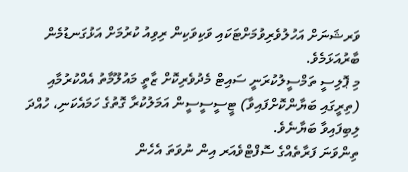ވަރޝަނަށް އަހުލުވެރިވުމަށްޓަކައި ވަކިވަކިން ރިވިއު ކުރުމަށް އަޅުގަނޑުމެން ބާރުއަޅަމެވެ.
މި ޕޮލިސީ ތަމްސީލުކުރަނީ ސައިޓް މެދުވެރިކޮށް ޒާތީ މައުލޫމާތު އެއްކުރުމާއި (ތިރީގައި ބަޔާންކޮށްފައިވާ) ޓީސީސީސީން އަމަލުކުރާ ގޮތުގެ ހަމައެކަނި، ހުއްދަ ލިބިފައިވާ ބަޔާނެވެ.
ތިންވަނަ ފަރާތެއްގެ ސޮފްޓްވެއަރ އިން ނުވަތަ އެހެން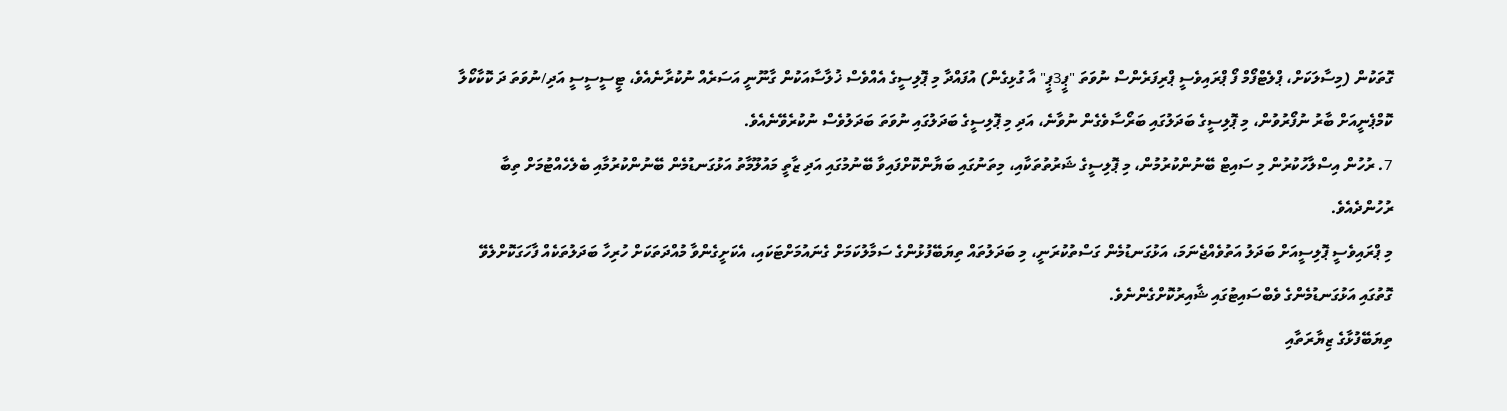ގޮތަކުން (މިސާލަކަށް، ޕްލެޓްފޯމް ފޯ ޕްރައިވެސީ ޕްރިފަރެންސް ނުވަތަ "ޕީ3ޕީ" އާ ގުޅިގެން) އުފައްދާ މި ޕޮލިސީގެ އެއްވެސް ޚުލާސާއަކުން ގާނޫނީ އަސަރެއް ނުކުރާނެއެވެ، ޓީސީސީސީ އަދި/ނުވަތަ ދަ ކޮކާކޯލާ ކޮމްޕެނީއަށް ބާރު ނުފޯރުވުން، މި ޕޮލިސީގެ ބަދަލުގައި ބަރޯސާވެގެން ނުވާނެ، އަދި މި ޕޮލިސީގެ ބަދަލުގައި ނުވަތަ ބަދަލުވެސް ނުކުރެވޭނެއެވެ.
7. ރުހުން އިސްލާހުކުރުން މި ސައިޓް ބޭނުންކުރުމުން، މި ޕޮލިސީގެ ޝަރުތުތަކާއި، މިތަނުގައި ބަޔާންކޮށްފައިވާ ބޭނުމުގައި އަދި ޒާތީ މައުލޫމާތު އަޅުގަނޑުމެން ބޭނުންކުރުމާއި ބެލެހެއްޓުމަށް ތިބާ ރުހުންދެއެވެ.
މި ޕްރައިވެސީ ޕޮލިސީއަށް ބަދަލު އަތުވެއްޖެނަމަ، އަޅުގަނޑުމެން ގަސްތުކުރަނީ، މި ބަދަލުތައް ތިޔަބޭފުޅުންގެ ސަމާލުކަމަށް ގެނައުމަށްޓަކައި، އެކަށީގެންވާ މުއްދަތަކަށް ހުރިހާ ބަދަލުތަކެއް ފާހަގަކޮށްލެވޭ ގޮތުގައި އަޅުގަނޑުމެންގެ ވެބްސައިޓުގައި ޝާއިރުކޮށްގެންނެވެ.
ތިޔަބޭފުޅާގެ ޒިޔާރަތާއި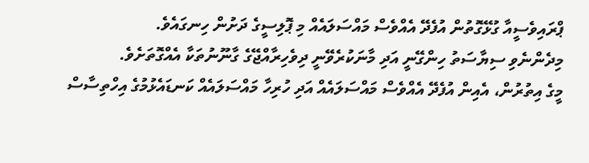ޕްރައިވެސީއާ ގުޅޭގޮތުން އުފެދޭ އެއްވެސް މައްސަލައެއް މި ޕޮލިސީގެ ދަށުން ހިނގައެވެ.
މިދެންނެވި ސިޔާސަތު ހިންގޭނީ އަދި މާނަކުރެވޭނީ ދިވެހިރާއްޖޭގެ ގާނޫނުތަކާ އެއްގޮތަށެވެ.
މީގެ އިތުރުން، އެއިން އުފެދޭ އެއްވެސް މައްސަލައެއް އަދި ހުރިހާ މައްސަލައެއް ކަނޑައެޅުމުގެ އިހްތިސާސް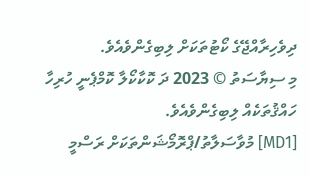ދިވެހިރާއްޖޭގެ ކޯޓުތަކަށް ލިބިގެންވެއެވެ.
މި ސިޔާސަތު © 2023 ދަ ކޮކާކޯލާ ކޮމްޕެނީ ހުރިހާ ހައްޤުތަކެއް ލިބިގެންވެއެވެ.
[MD1] މުވާސަލާތު/ޕްރޮމޯޝަންތަކަށް ރަސްމީ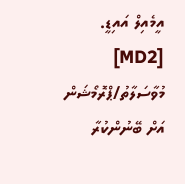އީމެއިލް އައިޑީ.
[MD2] މުވާސަލާތު/ޕްރޮމޯޝަން އަށް ބޭނުންކުރާ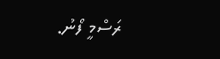ރަސްމީ ފޯނު.